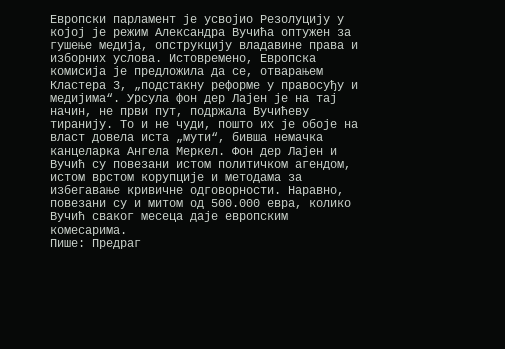Европски парламент је усвојио Резолуцију у којој је режим Александра Вучића оптужен за гушење медија, опструкцију владавине права и изборних услова. Истовремено, Европска комисија је предложила да се, отварањем Кластера 3, „подстакну реформе у правосуђу и медијима“. Урсула фон дер Лајен је на тај начин, не први пут, подржала Вучићеву тиранију. То и не чуди, пошто их је обоје на власт довела иста „мути“, бивша немачка канцеларка Ангела Меркел. Фон дер Лајен и Вучић су повезани истом политичком агендом, истом врстом корупције и методама за избегавање кривичне одговорности. Наравно, повезани су и митом од 500.000 евра, колико Вучић сваког месеца даје европским комесарима.
Пише: Предраг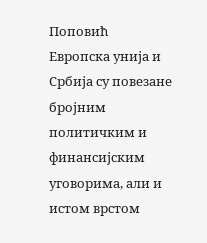Поповић
Европска унија и Србија су повезане бројним политичким и финансијским уговорима, али и истом врстом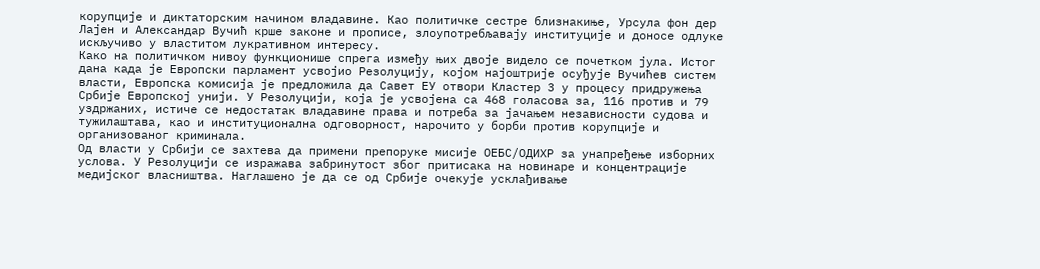корупције и диктаторским начином владавине. Као политичке сестре близнакиње, Урсула фон дер Лајен и Александар Вучић крше законе и прописе, злоупотребљавају институције и доносе одлуке искључиво у властитом лукративном интересу.
Како на политичком нивоу функционише спрега између њих двоје видело се почетком јула. Истог дана када је Европски парламент усвојио Резолуцију, којом најоштрије осуђује Вучићев систем власти, Европска комисија је предложила да Савет ЕУ отвори Кластер 3 у процесу придружења Србије Европској унији. У Резолуцији, која је усвојена са 468 голасова за, 116 против и 79 уздржаних, истиче се недостатак владавине права и потреба за јачањем независности судова и тужилаштава, као и институционална одговорност, нарочито у борби против корупције и организованог криминала.
Од власти у Србији се захтева да примени препоруке мисије ОЕБС/ОДИХР за унапређење изборних услова. У Резолуцији се изражава забринутост због притисака на новинаре и концентрације медијског власништва. Наглашено је да се од Србије очекује усклађивање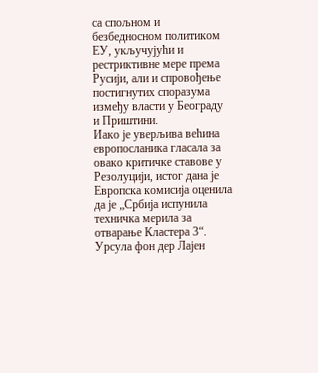са спољном и безбедносном политиком ЕУ, укључујући и рестриктивне мере према Русији, али и спровођење постигнутих споразума између власти у Београду и Приштини.
Иако је уверљива већина европосланика гласала за овако критичке ставове у Резолуцији, истог дана је Европска комисија оценила да је „Србија испунила техничка мерила за отварање Кластера 3“. Урсула фон дер Лајен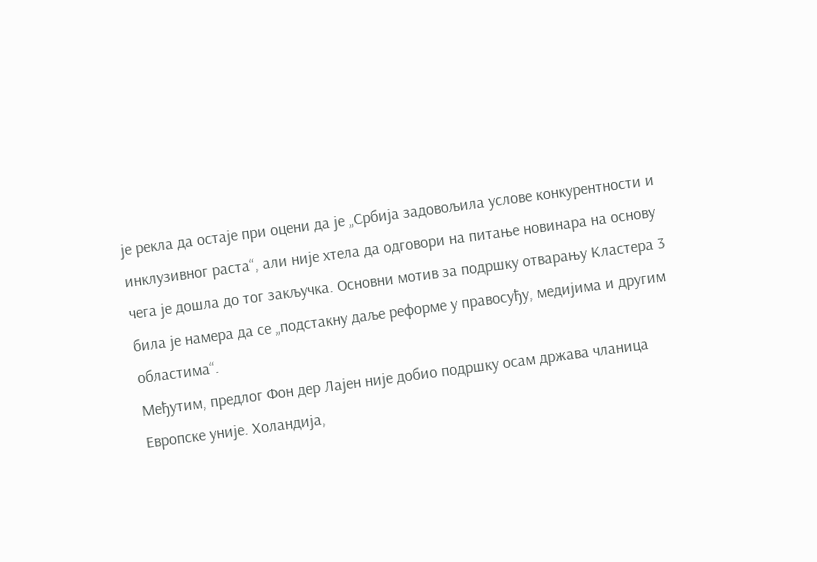је рекла да остаје при оцени да је „Србија задовољила услове конкурентности и инклузивног раста“, али није хтела да одговори на питање новинара на основу чега је дошла до тог закључка. Основни мотив за подршку отварању Кластера 3 била је намера да се „подстакну даље реформе у правосуђу, медијима и другим областима“.
Међутим, предлог Фон дер Лајен није добио подршку осам држава чланица Европске уније. Холандија,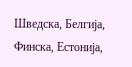Шведска, Белгија, Финска, Естонија,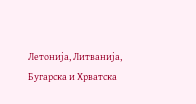Летонија, Литванија, Бугарска и Хрватска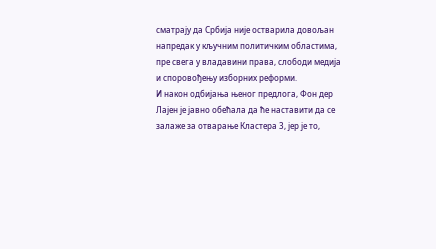сматрају да Србија није остварила довољан напредак у кључним политичким областима, пре свега у владавини права, слободи медија и споровођењу изборних реформи.
И након одбијања њеног предлога, Фон дер Лајен је јавно обећала да ће наставити да се залаже за отварање Кластера 3, јер је то,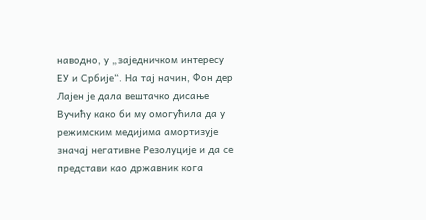наводно, у „заједничком интересу ЕУ и Србије“. На тај начин, Фон дер Лајен је дала вештачко дисање Вучићу како би му омогућила да у режимским медијима амортизује значај негативне Резолуције и да се представи као државник кога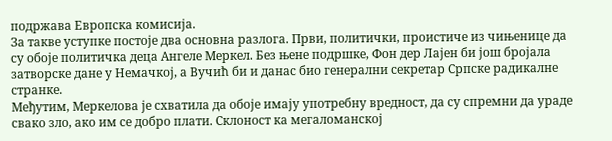подржава Европска комисија.
За такве уступке постоје два основна разлога. Први, политички, проистиче из чињенице да су обоје политичка деца Ангеле Меркел. Без њене подршке, Фон дер Лајен би још бројала затворске дане у Немачкој, а Вучић би и данас био генерални секретар Српске радикалне странке.
Међутим, Меркелова је схватила да обоје имају употребну вредност, да су спремни да ураде свако зло, ако им се добро плати. Склоност ка мегаломанској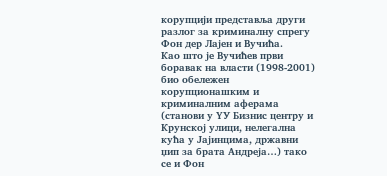корупцији представља други разлог за криминалну спрегу Фон дер Лајен и Вучића.
Као што је Вучићев први боравак на власти (1998-2001) био обележен корупционашким и криминалним аферама (станови у YУ Бизнис центру и Крунској улици, нелегална кућа у Јајинцима, државни џип за брата Андреја…) тако се и Фон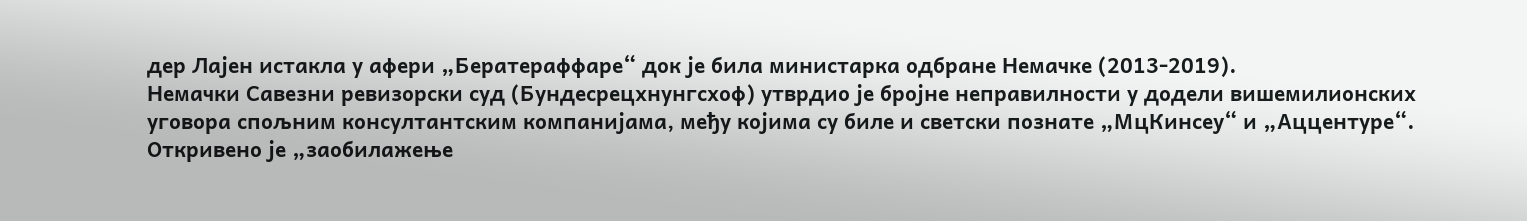дер Лајен истакла у афери „Бератераффаре“ док је била министарка одбране Немачке (2013-2019).
Немачки Савезни ревизорски суд (Бундесрецхнунгсхоф) утврдио је бројне неправилности у додели вишемилионских уговора спољним консултантским компанијама, међу којима су биле и светски познате „МцКинсеy“ и „Аццентуре“. Откривено је „заобилажење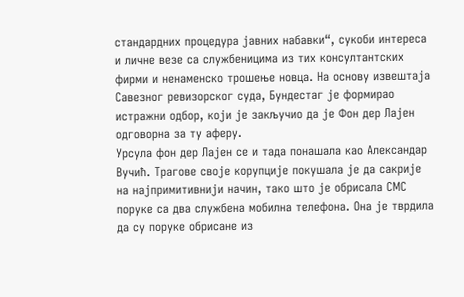стандардних процедура јавних набавки“, сукоби интереса и личне везе са службеницима из тих консултантских фирми и ненаменско трошење новца. На основу извештаја Савезног ревизорског суда, Бундестаг је формирао истражни одбор, који је закључио да је Фон дер Лајен одговорна за ту аферу.
Урсула фон дер Лајен се и тада понашала као Александар Вучић. Трагове своје корупције покушала је да сакрије на најпримитивнији начин, тако што је обрисала СМС поруке са два службена мобилна телефона. Она је тврдила да су поруке обрисане из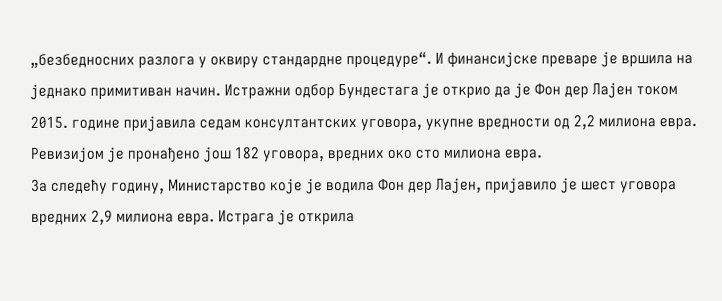„безбедносних разлога у оквиру стандардне процедуре“. И финансијске преваре је вршила на једнако примитиван начин. Истражни одбор Бундестага је открио да је Фон дер Лајен током 2015. године пријавила седам консултантских уговора, укупне вредности од 2,2 милиона евра. Ревизијом је пронађено још 182 уговора, вредних око сто милиона евра.
За следећу годину, Министарство које је водила Фон дер Лајен, пријавило је шест уговора вредних 2,9 милиона евра. Истрага је открила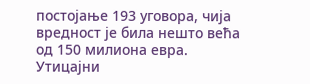постојање 193 уговора, чија вредност је била нешто већа од 150 милиона евра. Утицајни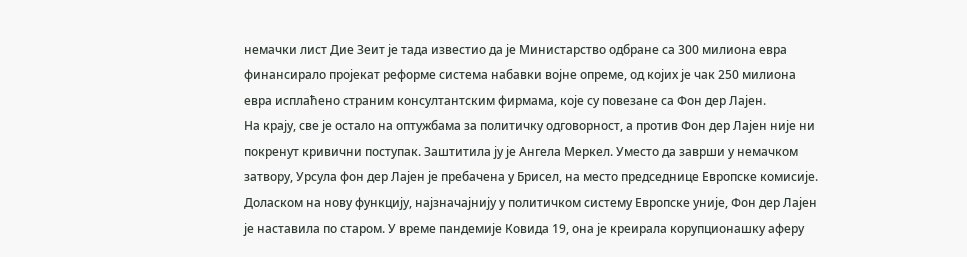немачки лист Дие Зеит је тада известио да је Министарство одбране са 300 милиона евра финансирало пројекат реформе система набавки војне опреме, од којих је чак 250 милиона евра исплаћено страним консултантским фирмама, које су повезане са Фон дер Лајен.
На крају, све је остало на оптужбама за политичку одговорност, а против Фон дер Лајен није ни покренут кривични поступак. Заштитила ју је Ангела Меркел. Уместо да заврши у немачком затвору, Урсула фон дер Лајен је пребачена у Брисел, на место председнице Европске комисије.
Доласком на нову функцију, најзначајнију у политичком систему Европске уније, Фон дер Лајен је наставила по старом. У време пандемије Ковида 19, она је креирала корупционашку аферу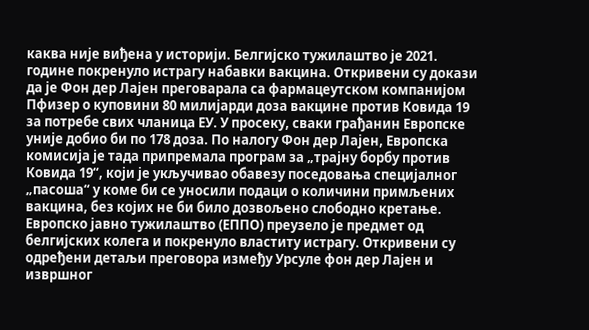каква није виђена у историји. Белгијско тужилаштво је 2021. године покренуло истрагу набавки вакцина. Откривени су докази да је Фон дер Лајен преговарала са фармацеутском компанијом Пфизер о куповини 80 милијарди доза вакцине против Ковида 19 за потребе свих чланица ЕУ. У просеку, сваки грађанин Европске уније добио би по 178 доза. По налогу Фон дер Лајен, Европска комисија је тада припремала програм за „трајну борбу против Ковида 19“, који је укључивао обавезу поседовања специјалног „пасоша“ у коме би се уносили подаци о количини примљених вакцина, без којих не би било дозвољено слободно кретање.
Европско јавно тужилаштво (ЕППО) преузело је предмет од белгијских колега и покренуло властиту истрагу. Откривени су одређени детаљи преговора између Урсуле фон дер Лајен и извршног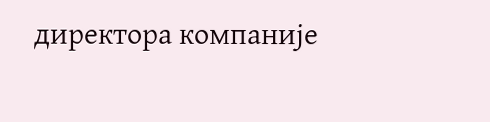директора компаније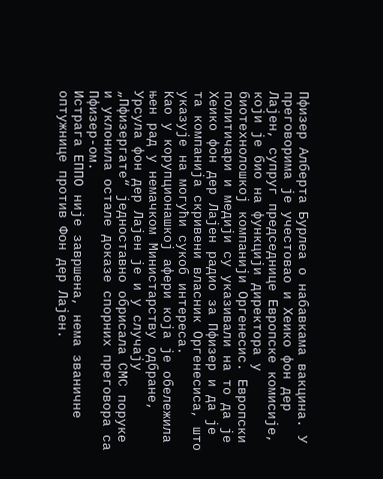Пфизер Алберта Бурлеа о набавкама вакцина. У преговорима је учестовао и Хеико фон дер Лајен, супруг председнице Европске комисије, који је био на функцији директора у биотехнолошкој компанији Оргенесис. Европски политичари и медији су указивали на то да је Хеико фон дер Лајен радио за Пфизер и да је та компанија скривени власник Оргенесиса, што указује на могући сукоб интереса.
Као у корупционашкој афери која је обележила њен рад у немачком Министарству одбране, Урсула фон дер Лајен је и у случају „Пфизергате“ једноставно обрисала СМС поруке и уклонила остале доказе спорних преговора са Пфизер-ом.
Истрага ЕППО није завршена, нема званичне оптужнице против Фон дер Лајен.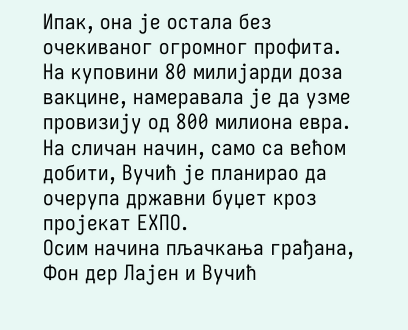Ипак, она је остала без очекиваног огромног профита. На куповини 80 милијарди доза вакцине, намеравала је да узме провизију од 800 милиона евра. На сличан начин, само са већом добити, Вучић је планирао да очерупа државни буџет кроз пројекат ЕXПО.
Осим начина пљачкања грађана, Фон дер Лајен и Вучић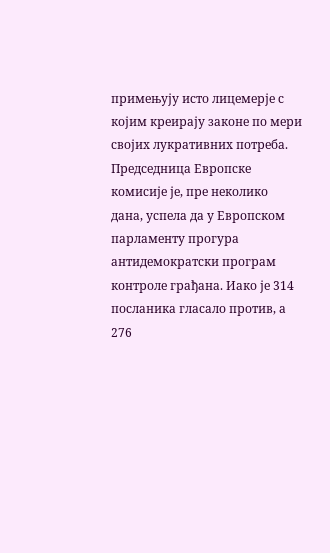примењују исто лицемерје с којим креирају законе по мери својих лукративних потреба. Председница Европске комисије је, пре неколико дана, успела да у Европском парламенту прогура антидемократски програм контроле грађана. Иако је 314 посланика гласало против, а 276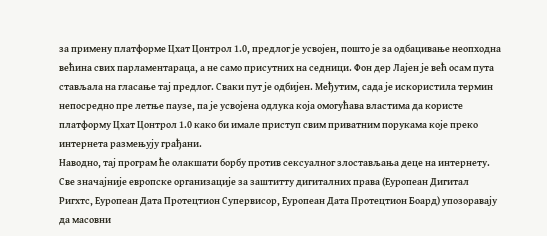за примену платформе Цхат Цонтрол 1.0, предлог је усвојен, пошто је за одбацивање неопходна већина свих парламентараца, а не само присутних на седници. Фон дер Лајен је већ осам пута стављала на гласање тај предлог. Сваки пут је одбијен. Међутим, сада је искористила термин непосредно пре летње паузе, па је усвојена одлука која омогућава властима да користе платформу Цхат Цонтрол 1.0 како би имале приступ свим приватним порукама које преко интернета размењују грађани.
Наводно, тај програм ће олакшати борбу против сексуалног злостављања деце на интернету. Све значајније европске организације за заштитту дигиталних права (Еуропеан Дигитал Ригхтс, Еуропеан Дата Протецтион Супервисор, Еуропеан Дата Протецтион Боард) упозоравају да масовни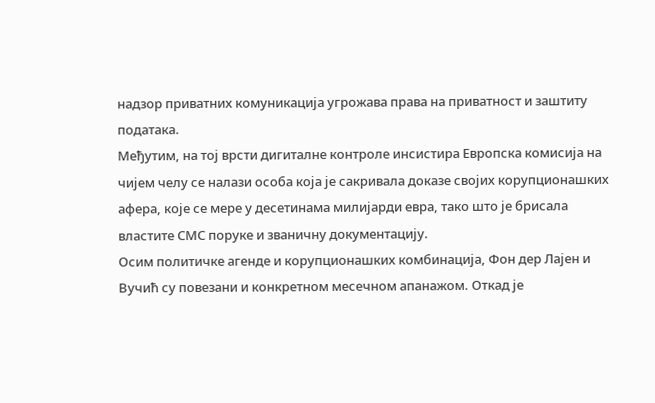надзор приватних комуникација угрожава права на приватност и заштиту података.
Међутим, на тој врсти дигиталне контроле инсистира Европска комисија на чијем челу се налази особа која је сакривала доказе својих корупционашких афера, које се мере у десетинама милијарди евра, тако што је брисала властите СМС поруке и званичну документацију.
Осим политичке агенде и корупционашких комбинација, Фон дер Лајен и Вучић су повезани и конкретном месечном апанажом. Откад је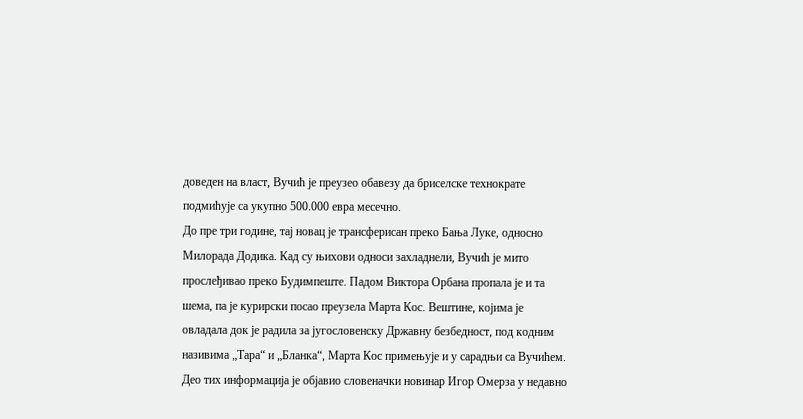доведен на власт, Вучић је преузео обавезу да бриселске технократе подмићује са укупно 500.000 евра месечно.
До пре три године, тај новац је трансферисан преко Бања Луке, односно Милорада Додика. Кад су њихови односи захладнели, Вучић је мито прослеђивао преко Будимпеште. Падом Виктора Орбана пропала је и та шема, па је курирски посао преузела Марта Кос. Вештине, којима је овладала док је радила за југословенску Државну безбедност, под кодним називима „Тара“ и „Бланка“, Марта Кос примењује и у сарадњи са Вучићем. Део тих информација је објавио словеначки новинар Игор Омерза у недавно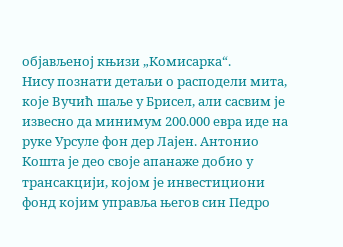објављеној књизи „Комисарка“.
Нису познати детаљи о расподели мита, које Вучић шаље у Брисел, али сасвим је извесно да минимум 200.000 евра иде на руке Урсуле фон дер Лајен. Антонио Кошта је део своје апанаже добио у трансакцији, којом је инвестициони фонд којим управља његов син Педро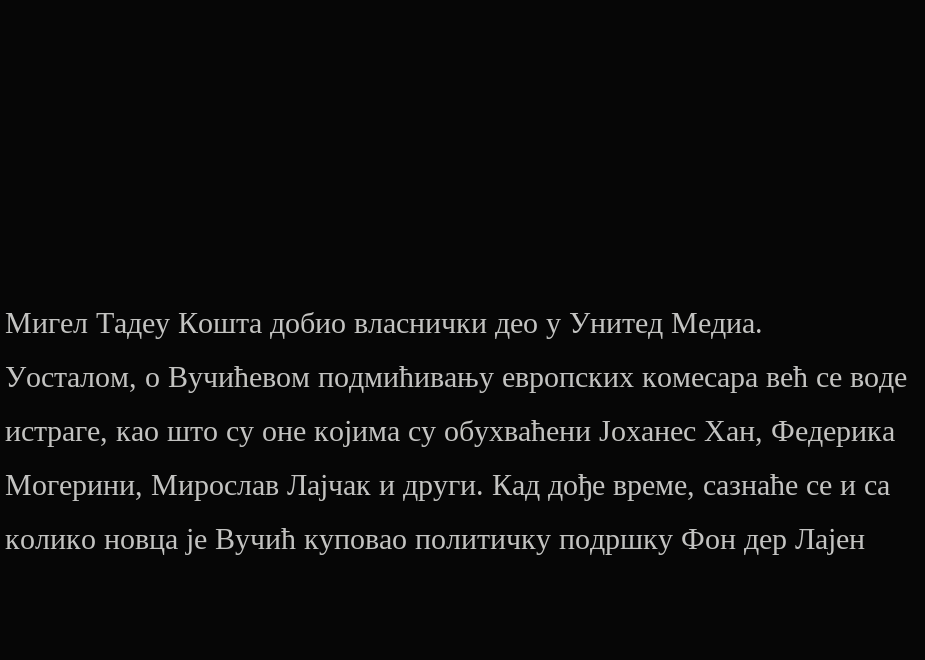Мигел Тадеу Кошта добио власнички део у Унитед Медиа.
Уосталом, о Вучићевом подмићивању европских комесара већ се воде истраге, као што су оне којима су обухваћени Јоханес Хан, Федерика Могерини, Мирослав Лајчак и други. Кад дође време, сазнаће се и са колико новца је Вучић куповао политичку подршку Фон дер Лајен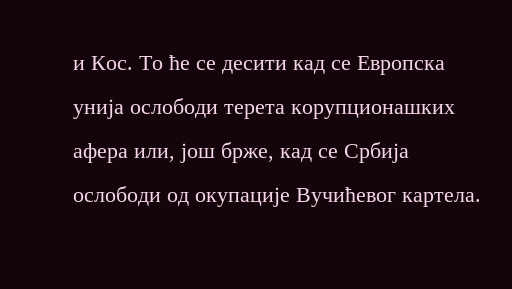и Кос. То ће се десити кад се Европска унија ослободи терета корупционашких афера или, још брже, кад се Србија ослободи од окупације Вучићевог картела.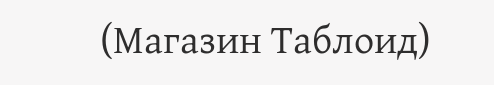(Магазин Таблоид)